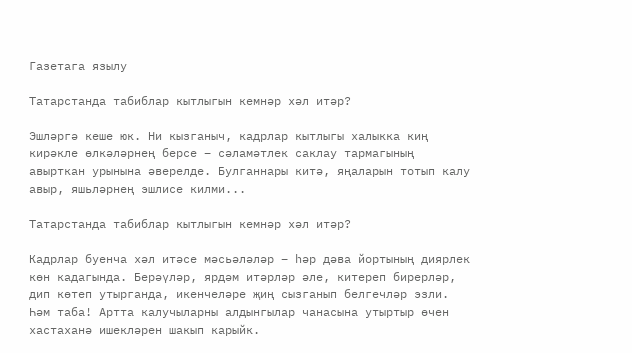Газетага язылу

Татарстанда табиблар кытлыгын кемнәр хәл итәр?

Эшләргә кеше юк. Ни кызганыч, кадрлар кытлыгы халыкка киң кирәкле өлкәләрнең берсе – сәламәтлек саклау тармагының авырткан урынына әверелде. Булганнары китә, яңаларын тотып калу авыр, яшьләрнең эшлисе килми...

Татарстанда табиблар кытлыгын кемнәр хәл итәр?

Кадрлар буенча хәл итәсе мәсьәләләр – һәр дәва йортының диярлек көн кадагында. Берәүләр, ярдәм итәрләр әле, китереп бирерләр, дип көтеп утырганда, икенчеләре җиң сызганып белгечләр эзли. Һәм таба! Артта калучыларны алдынгылар чанасына утыртыр өчен хастаханә ишекләрен шакып карыйк.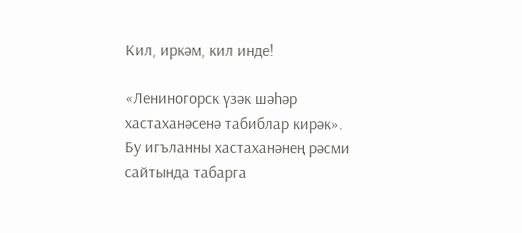Кил, иркәм, кил инде!

«Лениногорск үзәк шәһәр хастаханәсенә табиблар кирәк». Бу игъланны хастаханәнең рәсми сайтында табарга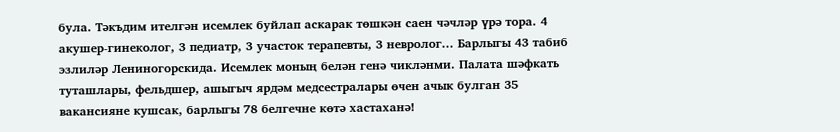була. Тәкъдим ителгән исемлек буйлап аскарак төшкән саен чәчләр үрә тора. 4 акушер-гинеколог, 3 педиатр, 3 участок терапевты, 3 невролог... Барлыгы 43 табиб эзлиләр Лениногорскида. Исемлек моның белән генә чикләнми. Палата шәфкать туташлары, фельдшер, ашыгыч ярдәм медсестралары өчен ачык булган 35 вакансияне кушсак, барлыгы 78 белгечне көтә хастаханә!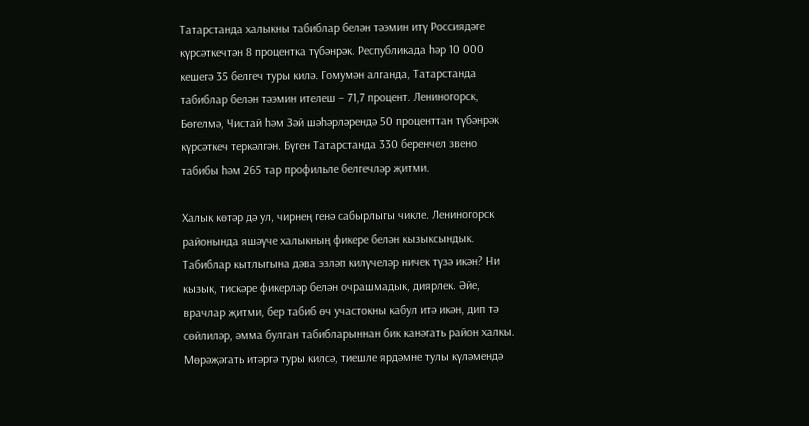Татарстанда халыкны табиблар белән тәэмин итү Россиядәге күрсәткечтән 8 процентка түбәнрәк. Республикада һәр 10 000 кешегә 35 белгеч туры килә. Гомумән алганда, Татарстанда табиблар белән тәэмин ителеш – 71,7 процент. Лениногорск, Бөгелмә, Чистай һәм Зәй шәһәрләрендә 50 проценттан түбәнрәк күрсәткеч теркәлгән. Бүген Татарстанда 330 беренчел звено табибы һәм 265 тар профильле белгечләр җитми.

Халык көтәр дә ул, чирнең генә сабырлыгы чикле. Лениногорск районында яшәүче халыкның фикере белән кызыксындык. Табиблар кытлыгына дәва эзләп килүчеләр ничек түзә икән? Ни кызык, тискәре фикерләр белән очрашмадык, диярлек. Әйе, врачлар җитми, бер табиб өч участокны кабул итә икән, дип тә сөйлиләр, әмма булган табибларыннан бик канәгать район халкы. Мөрәҗәгать итәргә туры килсә, тиешле ярдәмне тулы күләмендә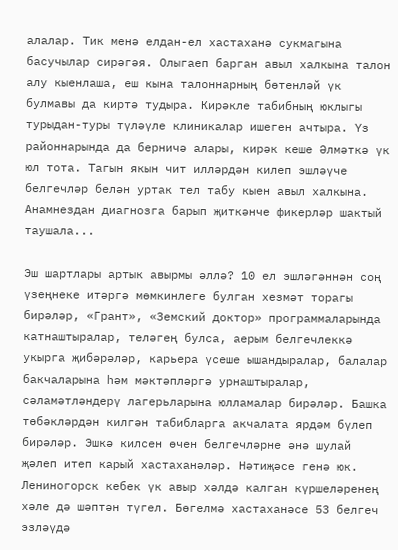алалар. Тик менә елдан-ел хастаханә сукмагына басучылар сирәгәя. Олыгаеп барган авыл халкына талон алу кыенлаша, еш кына талоннарның бөтенләй үк булмавы да киртә тудыра. Кирәкле табибның юклыгы турыдан-туры түләүле клиникалар ишеген ачтыра. Үз районнарында да берничә алары, кирәк кеше Әлмәткә үк юл тота. Тагын якын чит илләрдән килеп эшләүче белгечләр белән уртак тел табу кыен авыл халкына. Анамнездан диагнозга барып җиткәнче фикерләр шактый таушала...

Эш шартлары артык авырмы әллә? 10 ел эшләгәннән соң үзеңнеке итәргә мөмкинлеге булган хезмәт торагы бирәләр, «Грант», «Земский доктор» программаларында катнаштыралар, теләгең булса, аерым белгечлеккә укырга җибәрәләр, карьера үсеше ышандыралар, балалар бакчаларына һәм мәктәпләргә урнаштыралар, сәламәтләндерү лагерьларына юлламалар бирәләр. Башка төбәкләрдән килгән табибларга акчалата ярдәм бүлеп бирәләр. Эшкә килсен өчен белгечләрне әнә шулай җәлеп итеп карый хастаханәләр. Нәтиҗәсе генә юк. Лениногорск кебек үк авыр хәлдә калган күршеләренең хәле дә шәптән түгел. Бөгелмә хастаханәсе 53 белгеч эзләүдә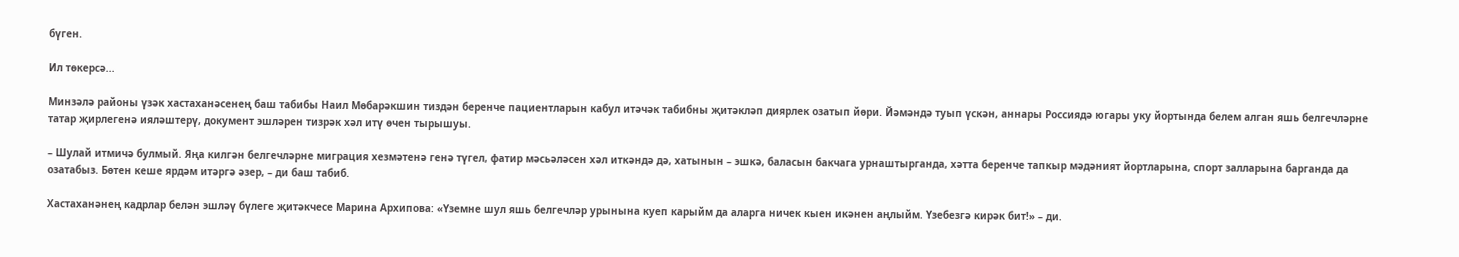бүген.

Ил төкерсә...

Минзәлә районы үзәк хастаханәсенең баш табибы Наил Мөбарәкшин тиздән беренче пациентларын кабул итәчәк табибны җитәкләп диярлек озатып йөри. Йәмәндә туып үскән, аннары Россиядә югары уку йортында белем алган яшь белгечләрне татар җирлегенә ияләштерү, документ эшләрен тизрәк хәл итү өчен тырышуы.

– Шулай итмичә булмый. Яңа килгән белгечләрне миграция хезмәтенә генә түгел, фатир мәсьәләсен хәл иткәндә дә, хатынын – эшкә, баласын бакчага урнаштырганда, хәтта беренче тапкыр мәдәният йортларына, спорт залларына барганда да озатабыз. Бөтен кеше ярдәм итәргә әзер, – ди баш табиб.

Хастаханәнең кадрлар белән эшләү бүлеге җитәкчесе Марина Архипова: «Үземне шул яшь белгечләр урынына куеп карыйм да аларга ничек кыен икәнен аңлыйм. Үзебезгә кирәк бит!» – ди.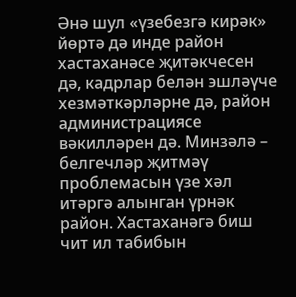Әнә шул «үзебезгә кирәк» йөртә дә инде район хастаханәсе җитәкчесен дә, кадрлар белән эшләүче хезмәткәрләрне дә, район администрациясе вәкилләрен дә. Минзәлә – белгечләр җитмәү проблемасын үзе хәл итәргә алынган үрнәк район. Хастаханәгә биш чит ил табибын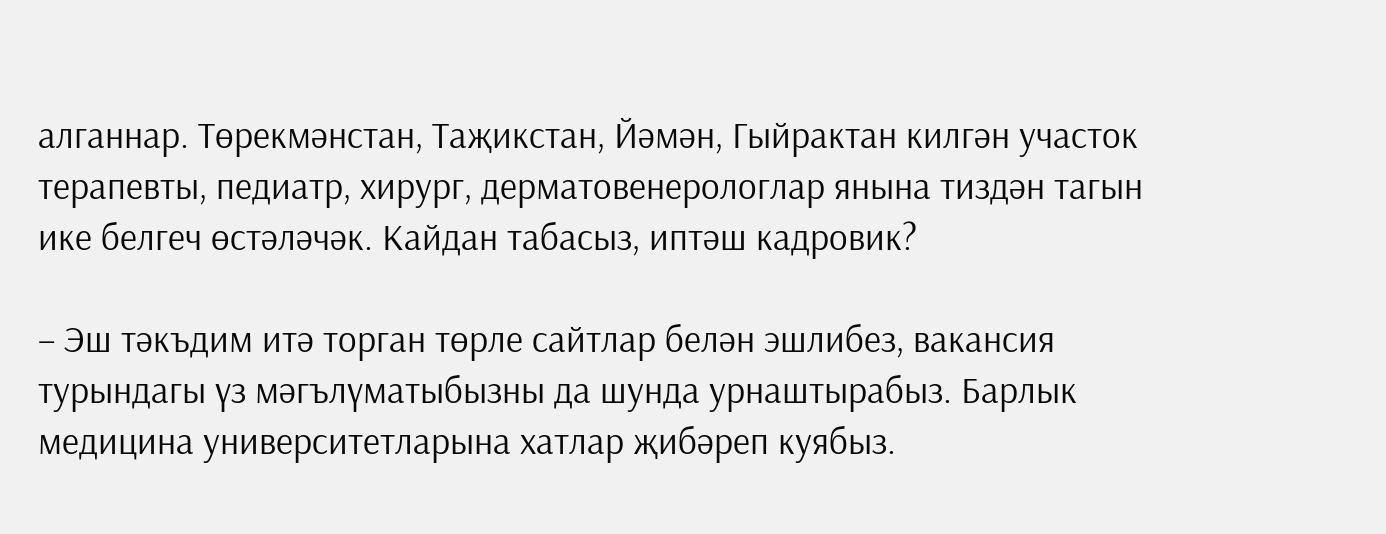алганнар. Төрекмәнстан, Таҗикстан, Йәмән, Гыйрактан килгән участок терапевты, педиатр, хирург, дерматовенерологлар янына тиздән тагын ике белгеч өстәләчәк. Кайдан табасыз, иптәш кадровик?

– Эш тәкъдим итә торган төрле сайтлар белән эшлибез, вакансия турындагы үз мәгълүматыбызны да шунда урнаштырабыз. Барлык медицина университетларына хатлар җибәреп куябыз.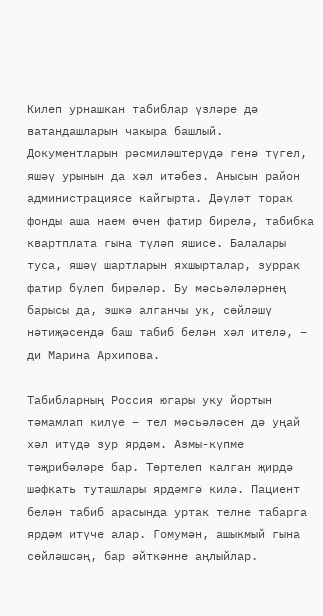Килеп урнашкан табиблар үзләре дә ватандашларын чакыра башлый.  Документларын рәсмиләштерүдә генә түгел, яшәү урынын да хәл итәбез. Анысын район администрациясе кайгырта. Дәүләт торак фонды аша наем өчен фатир бирелә, табибка квартплата гына түләп яшисе. Балалары туса, яшәү шартларын яхшырталар, зуррак фатир бүлеп бирәләр. Бу мәсьәләләрнең барысы да, эшкә алганчы ук, сөйләшү нәтиҗәсендә баш табиб белән хәл ителә, – ди Марина Архипова.

Табибларның Россия югары уку йортын тәмамлап килүе – тел мәсьәләсен дә уңай хәл итүдә зур ярдәм. Азмы-күпме тәҗрибәләре бар. Төртелеп калган җирдә шәфкать туташлары ярдәмгә килә. Пациент белән табиб арасында уртак телне табарга ярдәм итүче алар. Гомумән, ашыкмый гына сөйләшсәң, бар әйткәнне аңлыйлар.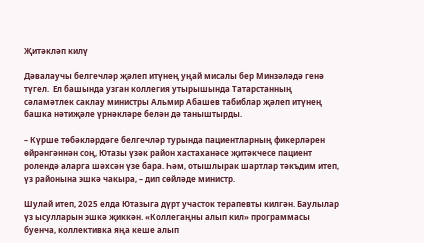Җитәкләп килү

Дәвалаучы белгечләр җәлеп итүнең уңай мисалы бер Минзәләдә генә түгел.  Ел башында узган коллегия утырышында Татарстанның сәламәтлек саклау министры Альмир Абашев табиблар җәлеп итүнең башка нәтиҗәле үрнәкләре белән дә таныштырды.

– Күрше төбәкләрдәге белгечләр турында пациентларның фикерләрен өйрәнгәннән соң, Ютазы үзәк район хастаханәсе җитәкчесе пациент ролендә аларга шәхсән үзе бара. Һәм, отышлырак шартлар тәкъдим итеп, үз районына эшкә чакыра, – дип сөйләде министр.

Шулай итеп, 2025 елда Ютазыга дүрт участок терапевты килгән. Баулылар үз ысулларын эшкә җиккән. «Коллегаңны алып кил» программасы буенча, коллективка яңа кеше алып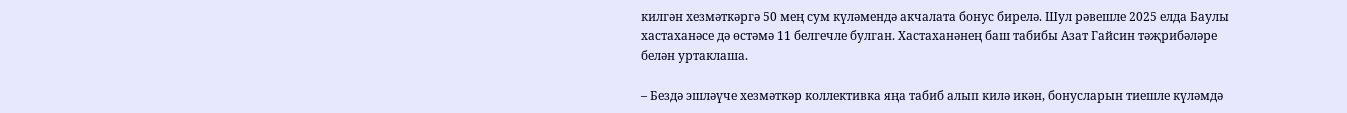килгән хезмәткәргә 50 мең сум күләмендә акчалата бонус бирелә. Шул рәвешле 2025 елда Баулы хастаханәсе дә өстәмә 11 белгечле булган. Хастаханәнең баш табибы Азат Гайсин тәҗрибәләре белән уртаклаша.

– Бездә эшләүче хезмәткәр коллективка яңа табиб алып килә икән, бонусларын тиешле күләмдә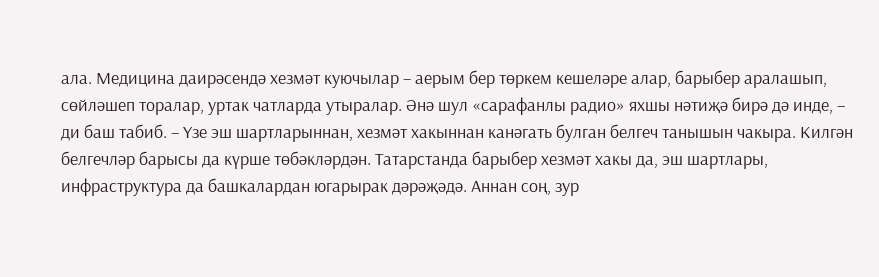ала. Медицина даирәсендә хезмәт куючылар – аерым бер төркем кешеләре алар, барыбер аралашып, сөйләшеп торалар, уртак чатларда утыралар. Әнә шул «сарафанлы радио» яхшы нәтиҗә бирә дә инде, – ди баш табиб. – Үзе эш шартларыннан, хезмәт хакыннан канәгать булган белгеч танышын чакыра. Килгән белгечләр барысы да күрше төбәкләрдән. Татарстанда барыбер хезмәт хакы да, эш шартлары, инфраструктура да башкалардан югарырак дәрәҗәдә. Аннан соң, зур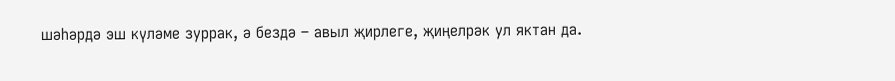шәһәрдә эш күләме зуррак, ә бездә – авыл җирлеге, җиңелрәк ул яктан да.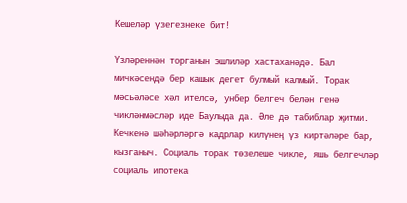Кешеләр үзегезнеке бит!

Үзләреннән торганын эшлиләр хастаханәдә. Бал мичкәсендә бер кашык дегет булмый калмый. Торак мәсьәләсе хәл ителсә, унбер белгеч белән генә чикләнмәсләр иде Баулыда да. Әле дә табиблар җитми. Кечкенә шәһәрләргә кадрлар килүнең үз киртәләре бар, кызганыч. Социаль торак төзелеше чикле, яшь белгечләр социаль ипотека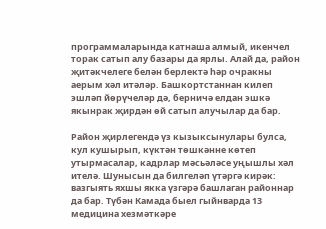программаларында катнаша алмый, икенчел торак сатып алу базары да ярлы. Алай да, район җитәкчелеге белән берлектә һәр очракны аерым хәл итәләр. Башкортстаннан килеп эшләп йөрүчеләр дә, берничә елдан эшкә якынрак җирдән өй сатып алучылар да бар.

Район җирлегендә үз кызыксынулары булса, кул кушырып, күктән төшкәнне көтеп утырмасалар, кадрлар мәсьәләсе уңышлы хәл ителә. Шунысын да билгеләп үтәргә кирәк: вазгыять яхшы якка үзгәрә башлаган районнар да бар. Түбән Камада быел гыйнварда 13 медицина хезмәткәре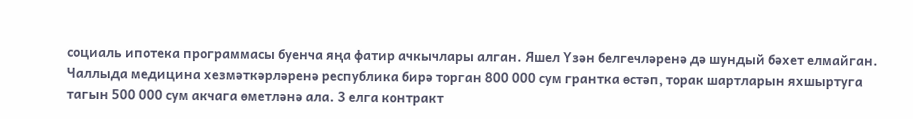социаль ипотека программасы буенча яңа фатир ачкычлары алган. Яшел Үзән белгечләренә дә шундый бәхет елмайган. Чаллыда медицина хезмәткәрләренә республика бирә торган 800 000 сум грантка өстәп, торак шартларын яхшыртуга тагын 500 000 сум акчага өметләнә ала. 3 елга контракт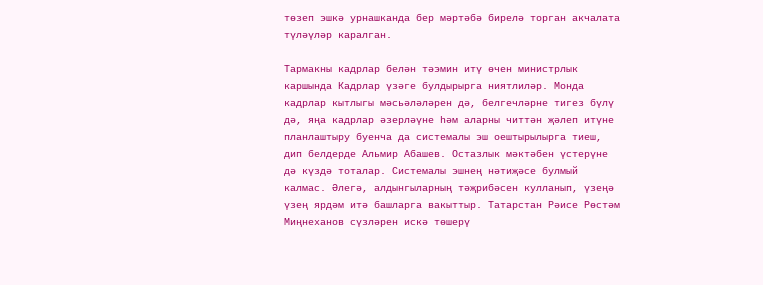төзеп эшкә урнашканда бер мәртәбә бирелә торган акчалата түләүләр каралган.

Тармакны кадрлар белән тәэмин итү өчен министрлык каршында Кадрлар үзәге булдырырга ниятлиләр. Монда кадрлар кытлыгы мәсьәләләрен дә, белгечләрне тигез бүлү дә, яңа кадрлар әзерләүне һәм аларны читтән җәлеп итүне планлаштыру буенча да системалы эш оештырылырга тиеш, дип белдерде Альмир Абашев. Остазлык мәктәбен үстерүне дә күздә тоталар. Системалы эшнең нәтиҗәсе булмый калмас. Әлегә, алдынгыларның тәҗрибәсен кулланып, үзеңә үзең ярдәм итә башларга вакыттыр. Татарстан Рәисе Рөстәм Миңнеханов сүзләрен искә төшерү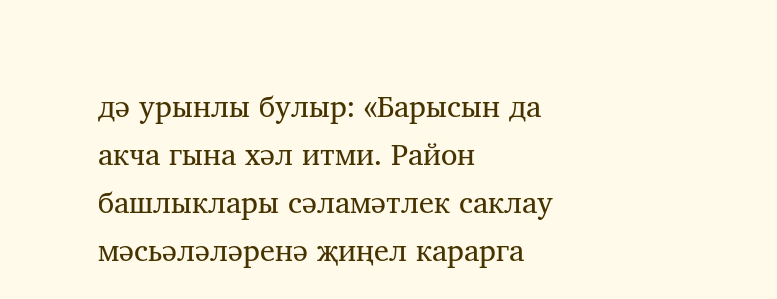дә урынлы булыр: «Барысын да акча гына хәл итми. Район башлыклары сәламәтлек саклау мәсьәләләренә җиңел карарга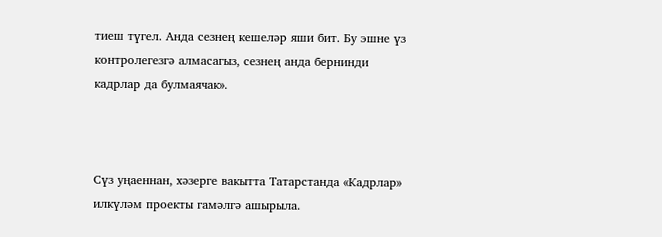тиеш түгел. Анда сезнең кешеләр яши бит. Бу эшне үз контролегезгә алмасагыз, сезнең анда бернинди кадрлар да булмаячак».



Сүз уңаеннан, хәзерге вакытта Татарстанда «Кадрлар» илкүләм проекты гамәлгә ашырыла.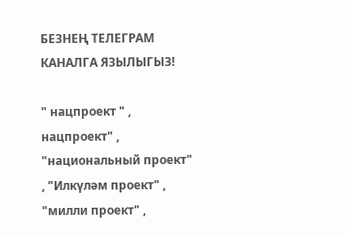БЕЗНЕҢ ТЕЛЕГРАМ КАНАЛГА ЯЗЫЛЫГЫЗ!

" нацпроект " , нацпроект" , "национальный проект" , "Илкүләм проект" , "милли проект" ,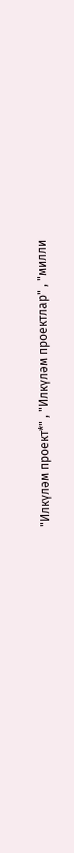"Илкүләм проект*" , "Илкүләм проектлар" , "милли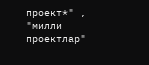проект*" , "милли проектлар"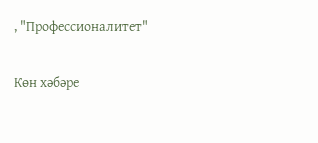, "Профессионалитет"

Көн хәбәре